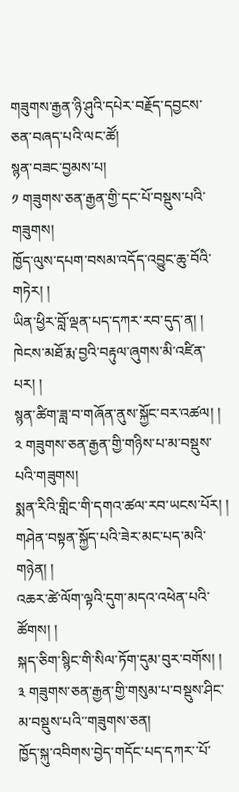གཟུགས་རྒྱན་ཉི་ཤུའི་དཔེར་བརྗོད་དབྱངས་ཅན་བཞད་པའི་ལང་ཚོ།
སྙན་བཟང་བྱམས་པ།
༡ གཟུགས་ཅན་རྒྱན་གྱི་དང་པོ་བསྡུས་པའི་གཟུགས།
ཁྱོད་ལུས་དཔག་བསམ་འདོད་འབྱུང་ཆུ་བོའི་གཏེར། །
ཡིན་ཕྱིར་བློ་ལྡན་པད་དཀར་རབ་དུད་ན། །
ཁེངས་མཐོ་རྨ་བྱའི་བརྟུལ་ཞུགས་མི་འཛིན་པར། །
སྙན་ཚིག་ཟླ་བ་གཞོན་ནུས་སྐྱོང་བར་འཚལ། །
༢ གཟུགས་ཅན་རྒྱན་གྱི་གཉིས་པ་མ་བསྡུས་པའི་གཟུགས།
སྨན་རིའི་གླིང་གི་དགའ་ཚལ་རབ་ཡངས་པོར། །
གཤེན་བསྟན་སྐྱོད་པའི་ཟེར་མང་པད་མའི་གཉེན། །
འཆར་ཚེ་ལོག་ལྟའི་དུག་མདའ་འཕེན་པའི་ཚོགས། །
སྐད་ཅིག་སྙིང་གི་སིལ་ཏོག་དུམ་བུར་བགོས། །
༣ གཟུགས་ཅན་རྒྱན་གྱི་གསུམ་པ་བསྡུས་ཤིང་མ་བསྡུས་པའི་་གཟུགས་ཅན།
ཁྱོད་སྐུ་འབིགས་བྱེད་གདོང་པད་དཀར་་པོ་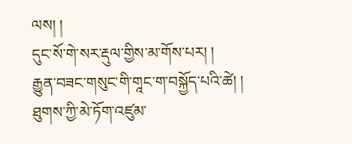ལས། །
དུང་སོ་གེ་སར་རྡུལ་གྱིས་མ་གོས་པར། །
རྒྱུན་བཟང་གསུང་གི་གཱང་ག་བསྐྱོད་པའི་ཚེ། །
ཐུགས་ཀྱི་མེ་ཏོག་འཛུམ་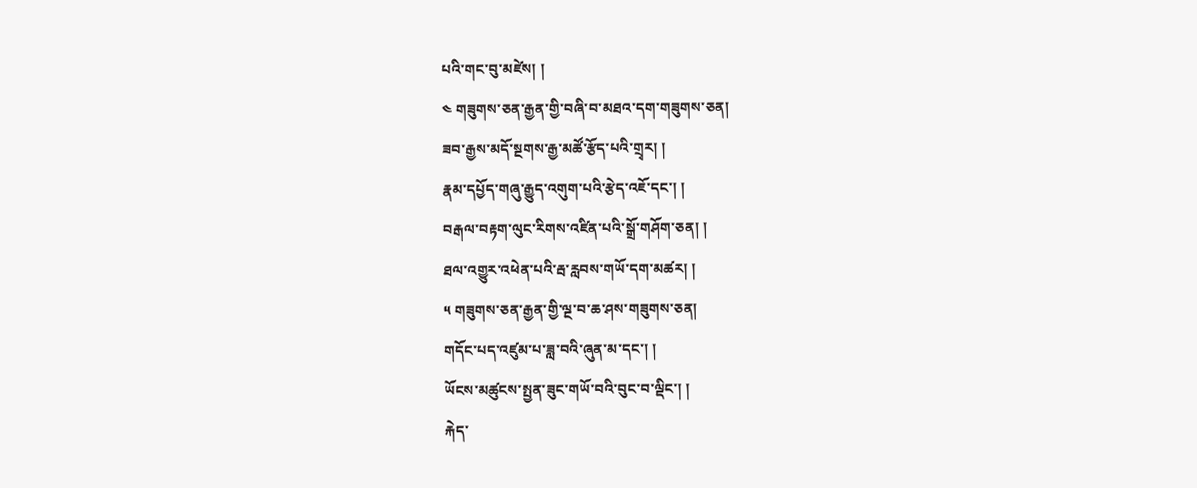པའི་གང་བུ་མཛེས། །
༤ གཟུགས་ཅན་རྒྱན་གྱི་བཞི་བ་མཐའ་དག་གཟུགས་ཅན།
ཟབ་རྒྱས་མདོ་སྔགས་རྒྱ་མཚོ་རྩོད་པའི་གྲྭར། །
རྣམ་དཔྱོད་གཞུ་རྒྱུད་འགུག་པའི་རྩེད་འཇོ་དང་། །
བརྒལ་བརྟག་ལུང་རིགས་འཛིན་པའི་སྒྲོ་གཤོག་ཅན། །
ཐལ་འགྱུར་འཕེན་པའི་རྦ་རླབས་གཡོ་དག་མཚར། །
༥ གཟུགས་ཅན་རྒྱན་གྱི་ལྔ་བ་ཆ་ཤས་གཟུགས་ཅན།
གདོང་པད་འཛུམ་པ་ཟླ་བའི་ཞུན་མ་དང་། །
ཡོངས་མཚུངས་སྤྱན་ཟུང་གཡོ་བའི་བུང་བ་ལྡིང་། །
རྐེད་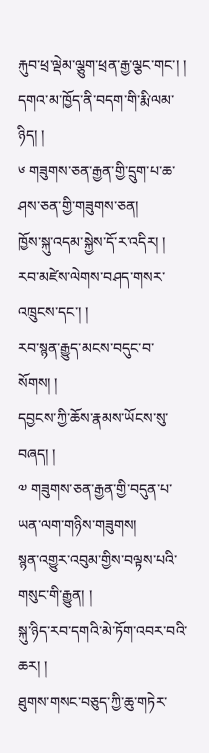རྐུབ་ཕྲ་ལྡེམ་ལྕུག་ཕྲན་རྒྱ་ལྕང་གང་། །
དགའ་མ་ཁྱོད་ནི་བདག་གི་རྨི་ལམ་ཉིད། །
༦ གཟུགས་ཅན་རྒྱན་གྱི་དྲུག་པ་ཆ་ཤས་ཅན་གྱི་གཟུགས་ཅན།
ཁྱོས་སྐུ་འདམ་སྐྱེས་དོ་ར་འདིར། །
རབ་མཛེས་ལེགས་བཤད་གསར་འཁྲུངས་དང་། །
རབ་སྙན་རྒྱུད་མངས་བདུང་བ་སོགས། །
དབྱངས་ཀྱི་ཆོས་རྣམས་ཡོངས་སུ་བཞད། །
༧ གཟུགས་ཅན་རྒྱན་གྱི་བདུན་པ་ཡན་ལག་གཉིས་གཟུགས།
སྙན་འགྱུར་འབུམ་གྱིས་བལྟས་པའི་གསུང་གི་རྒྱུན། །
སྐུ་ཉིད་རབ་དགའི་མེ་ཏོག་འབར་བའི་ཆར། །
ཐུགས་གསང་བཅུད་ཀྱི་ཆུ་གཏེར་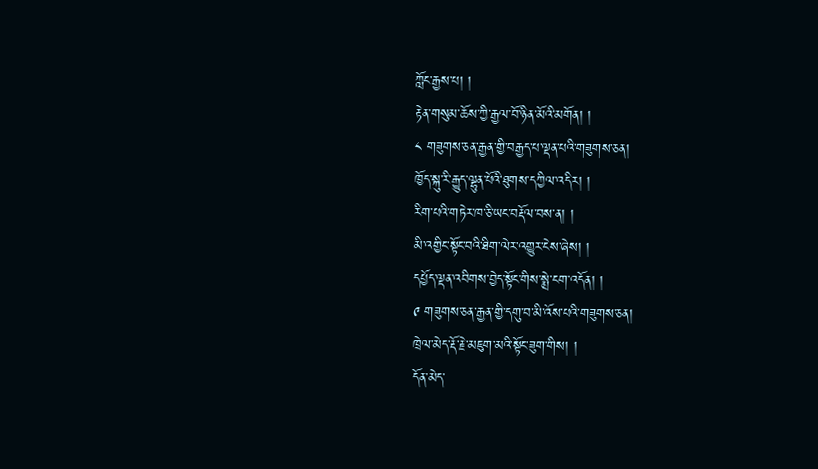ཀློང་རྒྱས་པ། །
རྟེན་གསུམ་ཆོས་ཀྱི་རྒྱལ་བོ་ཉིན་མོའི་མགོན། །
༨ གཟུགས་ཅན་རྒྱན་གྱི་བརྒྱད་པ་ལྡན་པའི་གཟུགས་ཅན།
ཁྱོད་སྐུ་རི་རྒྱུད་ལྷུན་པོའི་ཐུགས་དཀྱིལ་འདིར། །
རིག་པའི་གཏེར་ཁ་ཅི་ཡང་བརྡོལ་བས་ན། །
མི་འགྱིང་སྟོང་བའི་ཐིག་ལེར་འགྱུར་ངེས་ཞེས། །
དཔྱོད་ལྡན་འབིགས་བྱེད་སྟོང་གིས་སྨྲེ་ངག་འདོན། །
༩ གཟུགས་ཅན་རྒྱན་གྱི་དགུ་བ་མི་འོས་པའི་གཟུགས་ཅན།
ཁྲེལ་མེད་རྡོ་རྗེ་མཇུག་མའི་སྟོང་ཟུག་གིས། །
དོན་མེད་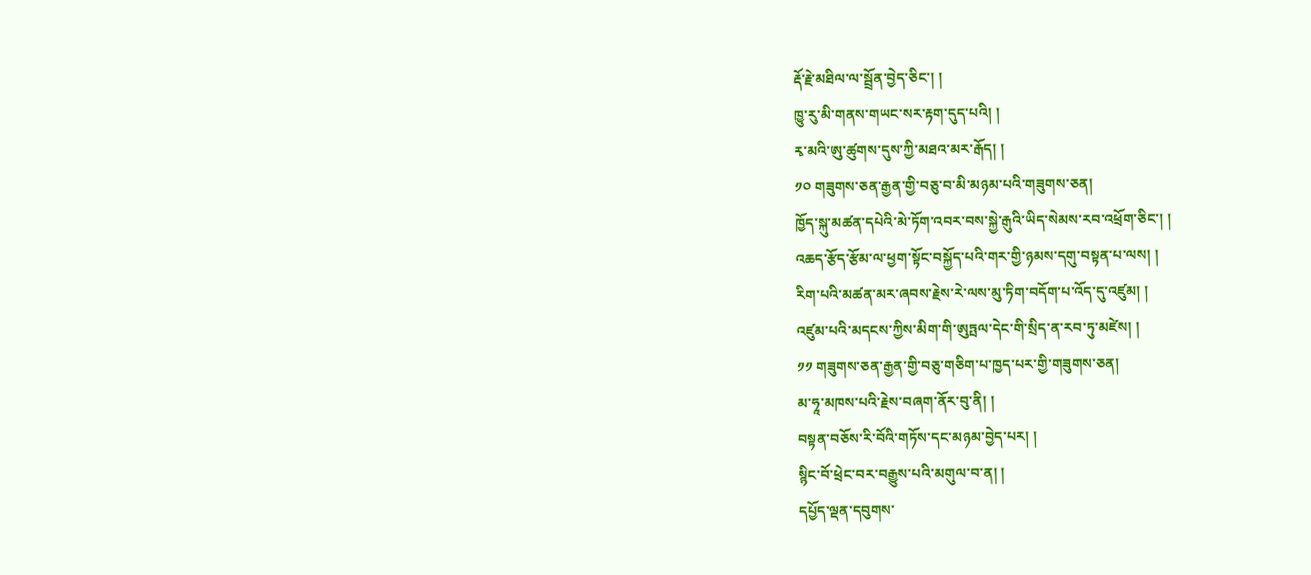རྡོ་རྗེ་མཐིལ་ལ་སྦྲོན་བྱེད་ཅིང་། །
ཁྱུ་རུ་མི་གནས་གཡང་སར་རྟག་དུད་པའི། །
རྭ་མའི་ཨུ་ཚུགས་དུས་ཀྱི་མཐའ་མར་རྒོད། །
༡༠ གཟུགས་ཅན་རྒྱན་གྱི་བཅུ་བ་མི་མཉམ་པའི་གཟུགས་ཅན།
ཁྱོད་སྐུ་མཚན་དཔེའི་མེ་ཏོག་འབར་བས་སྐྱེ་རྒུའི་ཡིད་སེམས་རབ་འཕྲོག་ཅིང་། །
འཆད་རྩོད་རྩོམ་ལ་ཕྱག་སྟོང་བསྐྱོད་པའི་གར་གྱི་ཉམས་དགུ་བསྟན་པ་ལས། །
རིག་པའི་མཚན་མར་ཞབས་རྗེས་རེ་ལས་མུ་ཏིག་བདོག་པ་འོད་དུ་འཛུམ། །
འཛུམ་པའི་མདངས་ཀྱིས་མིག་གི་ཨུཏྤལ་དེང་གི་སྲིད་ན་རབ་ཏུ་མཛེས། །
༡༡ གཟུགས་ཅན་རྒྱན་གྱི་བཅུ་གཅིག་པ་ཁྱད་པར་གྱི་གཟུགས་ཅན།
མ་ཧཱ་མཁས་པའི་རྗེས་བཞག་ནོར་བུ་ནི། །
བསྟན་བཅོས་རི་བོའི་གཏོས་དང་མཉམ་བྱེད་པར། །
སྙིང་བོ་ཕྲེང་བར་བརྒྱུས་པའི་མགུལ་བ་ན། །
དཔྱོད་ལྡན་དབུགས་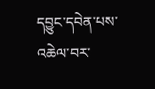དབྱུང་དབེན་པས་འཆེལ་བར་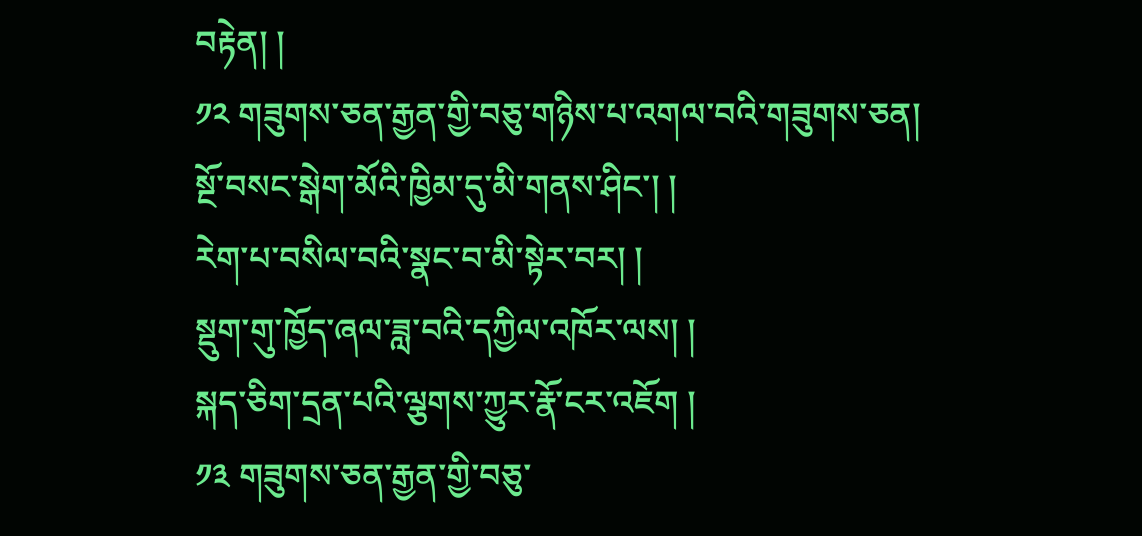བརྟེན། །
༡༢ གཟུགས་ཅན་རྒྱན་གྱི་བཅུ་གཉིས་པ་འགལ་བའི་གཟུགས་ཅན།
སྔོ་བསང་སྒེག་མོའི་ཁྱིམ་དུ་མི་གནས་ཤིང་། །
རེག་པ་བསིལ་བའི་སྣང་བ་མི་སྟེར་བར། །
སྡུག་གུ་ཁྱོད་ཞལ་ཟླ་བའི་དཀྱིལ་འཁོར་ལས། །
སྐད་ཅིག་དྲན་པའི་ལྕགས་ཀྱུར་རྣོ་ངར་འཇོག །
༡༣ གཟུགས་ཅན་རྒྱན་གྱི་བཅུ་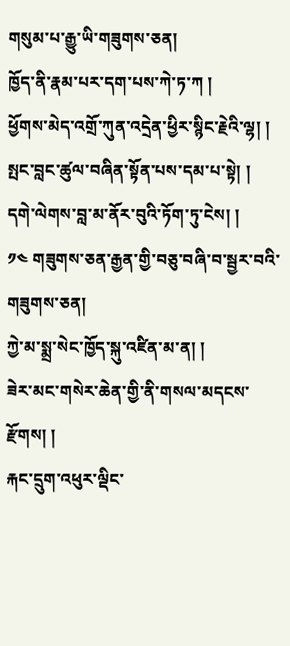གསུམ་པ་རྒྱུ་ཡི་གཟུགས་ཅན།
ཁྱོད་ནི་རྣམ་པར་དག་པས་ཀེ་ཏ་ཀ །
ཕྱོགས་མེད་འགྲོ་ཀུན་འདྲེན་ཕྱིར་སྙིང་རྗེའི་ལྷ། །
སྤང་བླང་ཚུལ་བཞིན་སྟོན་པས་དམ་པ་སྟེ། །
དགེ་ལེགས་བླ་མ་ནོར་བུའི་ཏོག་ཏུ་ངེས། །
༡༤ གཟུགས་ཅན་རྒྱན་གྱི་བཅུ་བཞི་བ་སྦྱར་བའི་གཟུགས་ཅན།
ཀྱེ་མ་སྨྲ་སེང་ཁྱོད་སྐུ་འཛིན་མ་ན། །
ཟེར་མང་གསེར་ཆེན་གྱི་ནི་གསལ་མདངས་རྫོགས། །
རྐང་དྲུག་འཕུར་ལྡིང་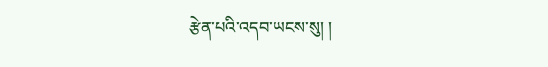རྩེན་པའི་འདབ་ཡངས་སུ། །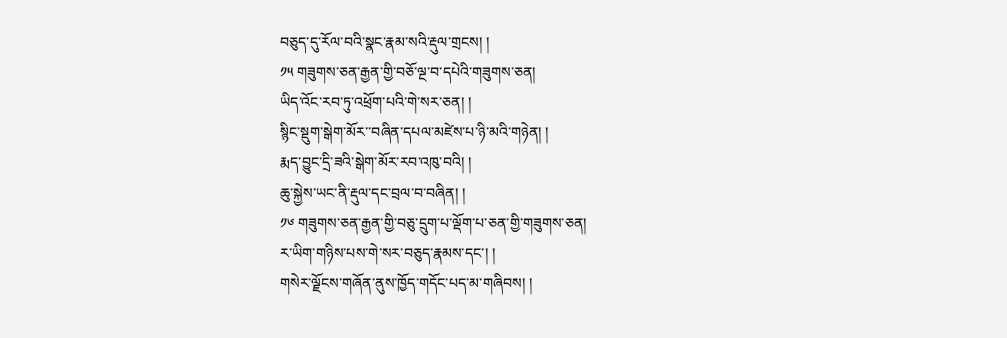བཅུད་དུ་རོལ་བའི་སྣང་རྣམ་སའི་རྡུལ་གྲངས། །
༡༥ གཟུགས་ཅན་རྒྱན་གྱི་བཅོ་ལྔ་བ་དཔེའི་གཟུགས་ཅན།
ཡིད་འོང་རབ་ཏུ་འཕྲོག་པའི་གེ་སར་ཅན། །
སྙིང་སྡུག་སྒེག་མོར་་བཞིན་དཔལ་མཛེས་པ་ཉི་མའི་གཉེན། །
རྨད་བྱུང་དྲི་ཟའི་སྒེག་མོར་རབ་འཁུ་བའི། །
ཆུ་སྐྱེས་ཡང་ནི་རྡུལ་དང་བྲལ་བ་བཞིན། །
༡༦ གཟུགས་ཅན་རྒྱན་གྱི་བཅུ་དྲུག་པ་ལྡོག་པ་ཅན་གྱི་གཟུགས་ཅན།
ར་ཡིག་གཉིས་པས་གེ་སར་བཅུད་རྣམས་དང་། །
གསེར་ལྗོངས་གཞོན་ནུས་ཁྱོད་གདོང་པད་མ་གཞིབས། །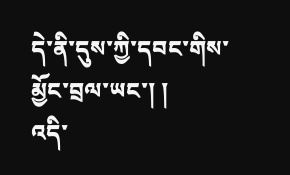དེ་ནི་དུས་ཀྱི་དབང་གིས་མྱོང་བྲལ་ཡང་། །
འདི་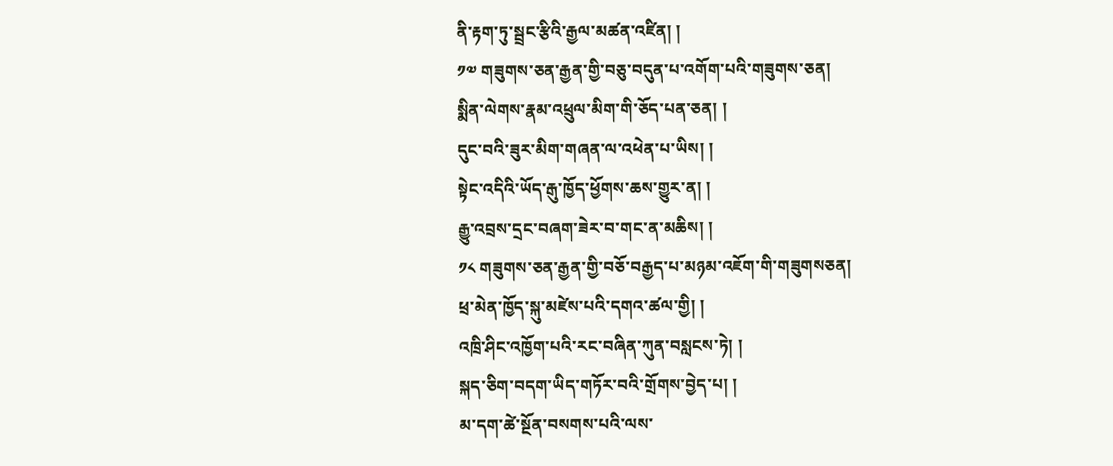ནི་རྟག་ཏུ་སྦྲང་རྩིའི་རྒྱལ་མཚན་འཛིན། །
༡༧ གཟུགས་ཅན་རྒྱན་གྱི་བཅུ་བདུན་པ་འགོག་པའི་གཟུགས་ཅན།
སྨིན་ལེགས་རྣམ་འཕྲུལ་མིག་གི་ཅོད་པན་ཅན། །
དུང་བའི་ཟུར་མིག་གཞན་ལ་འཕེན་པ་ཡིས། །
སྟེང་འདིའི་ཡོད་རྒུ་ཁྱོད་ཕྱོགས་ཆས་གྱུར་ན། །
རྒྱུ་འབྲས་དྲང་བཞག་ཟེར་བ་གང་ན་མཆིས། །
༡༨ གཟུགས་ཅན་རྒྱན་གྱི་བཅོ་བརྒྱད་པ་མཉམ་འཇོག་གི་གཟུགསཅན།
ཕྲ་མེན་ཁྱོད་སྐུ་མཛེས་པའི་དགའ་ཚལ་གྱི། །
འཁྲི་ཤིང་འཁྱོག་པའི་རང་བཞིན་ཀུན་བསླངས་ཏེ། །
སྐད་ཅིག་བདག་ཡིད་གཏོར་བའི་གྲོགས་བྱེད་པ། །
མ་དག་ཚེ་སྔོན་བསགས་པའི་ལས་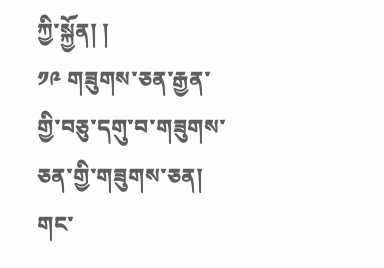ཀྱི་སྐྱོན། །
༡༩ གཟུགས་ཅན་རྒྱན་གྱི་བཅུ་དགུ་བ་གཟུགས་ཅན་གྱི་གཟུགས་ཅན།
གང་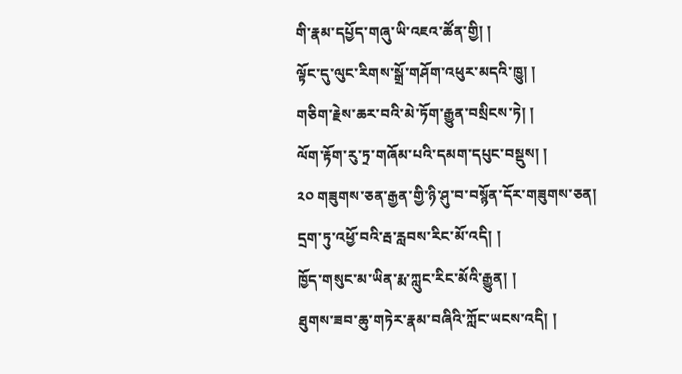གི་རྣམ་དཔྱོད་གཞུ་ཡི་འཇའ་ཚོན་གྱི། །
ལྟོང་དུ་ལུང་རིགས་སྒྲོ་གཤོག་འཕུར་མདའི་ཁྱུ། །
གཅིག་རྗེས་ཆར་བའི་མེ་ཏོག་རྒྱུན་བསྲིངས་ཏེ། །
ལོག་རྟོག་རུ་ཏྲ་གཞོམ་པའི་དམག་དཔུང་བསྡུས། །
༢༠ གཟུགས་ཅན་རྒྱན་གྱི་ཉི་ཤུ་བ་བསྙོན་དོར་གཟུགས་ཅན།
དྲག་ཏུ་འཕྱོ་བའི་རྦ་རླབས་རིང་མོ་འདི། །
ཁྱོད་གསུང་མ་ཡིན་རྨ་ཀླུང་རིང་མོའི་རྒྱུན། །
ཐུགས་ཟབ་ཆུ་གཏེར་རྣམ་བཞིའི་ཀློང་ཡངས་འདི། །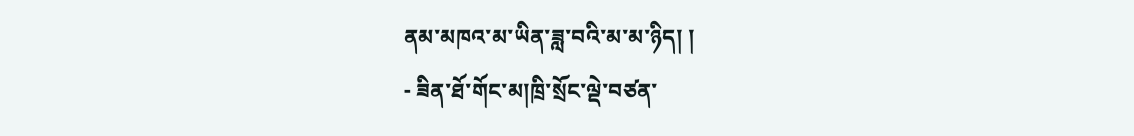ནམ་མཁའ་མ་ཡིན་ཟླ་བའི་མ་མ་ཉིད། །
- ཟིན་ཐོ་གོང་མ།ཁྲི་སྲོང་ལྡེ་བཙན་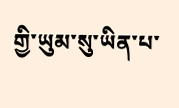གྱི་ཡུམ་སུ་ཡིན་པ་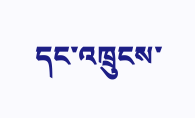དང་འཁྲུངས་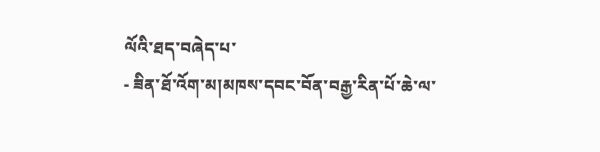ལོའི་ཐད་བཞེད་པ་
- ཟིན་ཐོ་འོག་མ།མཁས་དབང་བོན་བརྒྱ་རིན་པོ་ཆེ་ལ་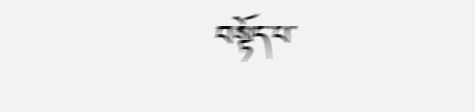བསྟོད་པ་